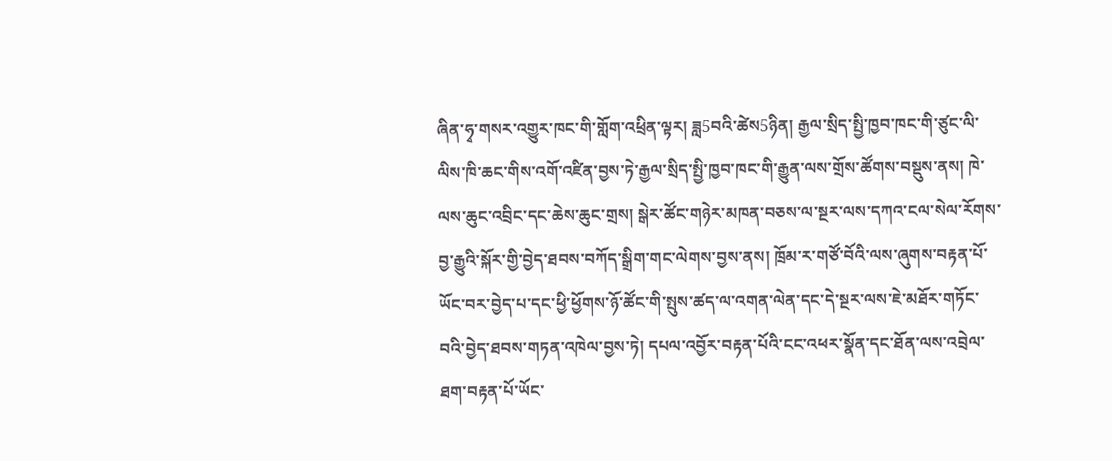ཞིན་ཧྭ་གསར་འགྱུར་ཁང་གི་གློག་འཕྲིན་ལྟར། ཟླ5བའི་ཚེས5ཉིན། རྒྱལ་སྲིད་སྤྱི་ཁྱབ་ཁང་གི་ཙུང་ལི་ལིས་ཁི་ཆང་གིས་འགོ་འཛིན་བྱས་ཏེ་རྒྱལ་སྲིད་སྤྱི་ཁྱབ་ཁང་གི་རྒྱུན་ལས་གྲོས་ཚོགས་བསྡུས་ནས། ཁེ་ལས་ཆུང་འབྲིང་དང་ཆེས་ཆུང་གྲས། སྒེར་ཚོང་གཉེར་མཁན་བཅས་ལ་སྔར་ལས་དཀའ་ངལ་སེལ་རོགས་བྱ་རྒྱུའི་སྐོར་གྱི་བྱེད་ཐབས་བཀོད་སྒྲིག་གང་ལེགས་བྱས་ནས། ཁྲོམ་ར་གཙོ་བོའི་ལས་ཞུགས་བརྟན་པོ་ཡོང་བར་བྱེད་པ་དང་ཕྱི་ཕྱོགས་ཉོ་ཚོང་གི་སྤུས་ཚད་ལ་འགན་ལེན་དང་དེ་སྔར་ལས་ཇེ་མཐོར་གཏོང་བའི་བྱེད་ཐབས་གཏན་འཁེལ་བྱས་ཏེ། དཔལ་འབྱོར་བརྟན་པོའི་ངང་འཕར་སྣོན་དང་ཐོན་ལས་འབྲེལ་ཐག་བརྟན་པོ་ཡོང་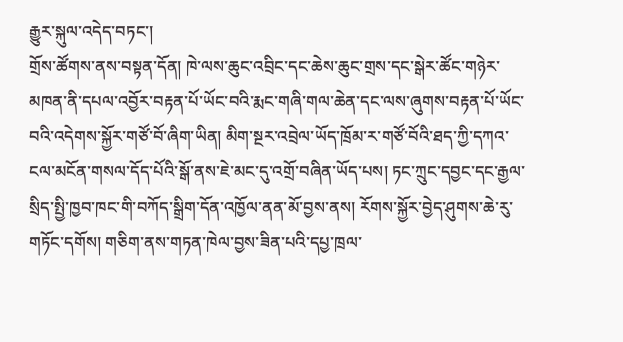རྒྱུར་སྐུལ་འདེད་བཏང་།
གྲོས་ཚོགས་ནས་བསྟན་དོན། ཁེ་ལས་ཆུང་འབྲིང་དང་ཆེས་ཆུང་གྲས་དང་སྒེར་ཚོང་གཉེར་མཁན་ནི་དཔལ་འབྱོར་བརྟན་པོ་ཡོང་བའི་རྨང་གཞི་གལ་ཆེན་དང་ལས་ཞུགས་བརྟན་པོ་ཡོང་བའི་འདེགས་སྐྱོར་གཙོ་བོ་ཞིག་ཡིན། མིག་སྔར་འབྲེལ་ཡོད་ཁྲོམ་ར་གཙོ་བོའི་ཐད་ཀྱི་དཀའ་ངལ་མངོན་གསལ་དོད་པོའི་སྒོ་ནས་ཇེ་མང་དུ་འགྲོ་བཞིན་ཡོད་པས། ཏང་ཀྲུང་དབྱང་དང་རྒྱལ་སྲིད་སྤྱི་ཁྱབ་ཁང་གི་བཀོད་སྒྲིག་དོན་འཁྱོལ་ནན་མོ་བྱས་ནས། རོགས་སྐྱོར་བྱེད་ཤུགས་ཆེ་རུ་གཏོང་དགོས། གཅིག་ནས་གཏན་ཁེལ་བྱས་ཟིན་པའི་དཔྱ་ཁྲལ་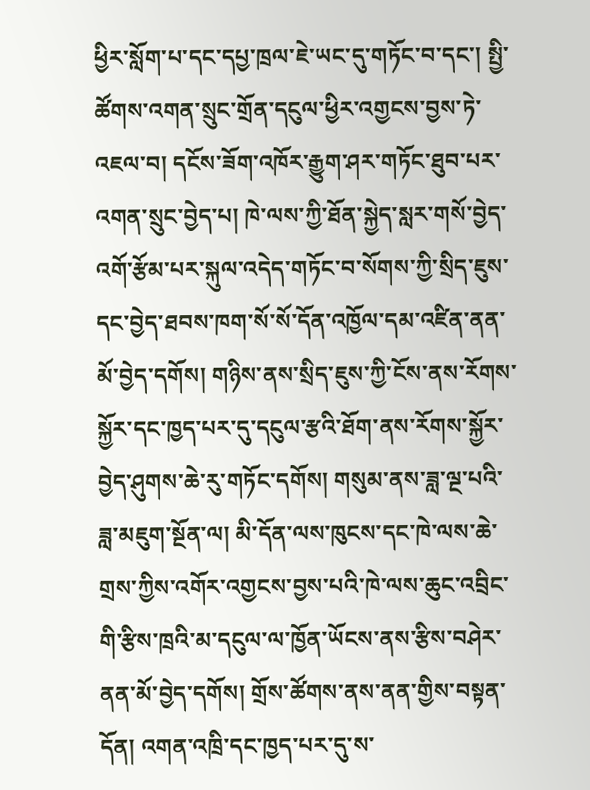ཕྱིར་སློག་པ་དང་དཔྱ་ཁྲལ་ཇེ་ཡང་དུ་གཏོང་བ་དང་། སྤྱི་ཚོགས་འགན་སྲུང་གྲོན་དངུལ་ཕྱིར་འགྱངས་བྱས་ཏེ་འཇལ་བ། དངོས་ཟོག་འཁོར་རྒྱུག་ཤར་གཏོང་ཐུབ་པར་འགན་སྲུང་བྱེད་པ། ཁེ་ལས་ཀྱི་ཐོན་སྐྱེད་སླར་གསོ་བྱེད་འགོ་རྩོམ་པར་སྐུལ་འདེད་གཏོང་བ་སོགས་ཀྱི་སྲིད་ཇུས་དང་བྱེད་ཐབས་ཁག་སོ་སོ་དོན་འཁྱོལ་དམ་འཛིན་ནན་མོ་བྱེད་དགོས། གཉིས་ནས་སྲིད་ཇུས་ཀྱི་ངོས་ནས་རོགས་སྐྱོར་དང་ཁྱད་པར་དུ་དངུལ་རྩའི་ཐོག་ནས་རོགས་སྐྱོར་བྱེད་ཤུགས་ཆེ་རུ་གཏོང་དགོས། གསུམ་ནས་ཟླ་ལྔ་པའི་ཟླ་མཇུག་སྔོན་ལ། མི་དོན་ལས་ཁུངས་དང་ཁེ་ལས་ཆེ་གྲས་ཀྱིས་འགོར་འགྱངས་བྱས་པའི་ཁེ་ལས་ཆུང་འབྲིང་གི་རྩིས་ཁྲའི་མ་དངུལ་ལ་ཁྱོན་ཡོངས་ནས་རྩིས་བཤེར་ནན་མོ་བྱེད་དགོས། གྲོས་ཚོགས་ནས་ནན་གྱིས་བསྟན་དོན། འགན་འཁྲི་དང་ཁྱད་པར་དུ་ས་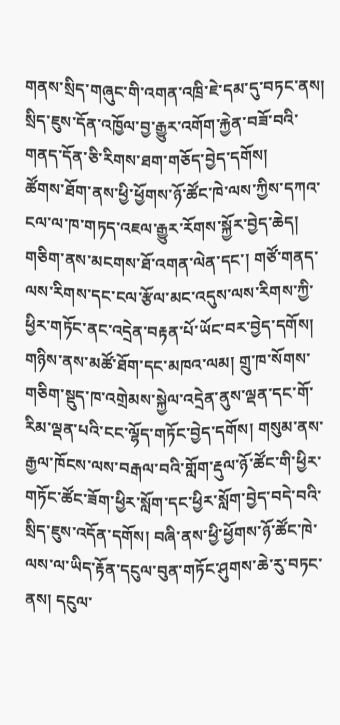གནས་སྲིད་གཞུང་གི་འགན་འཁྲི་ཇེ་དམ་དུ་བཏང་ནས། སྲིད་ཇུས་དོན་འཁྱོལ་བྱ་རྒྱུར་འགོག་རྐྱེན་བཟོ་བའི་གནད་དོན་ཅི་རིགས་ཐག་གཅོད་བྱེད་དགོས།
ཚོགས་ཐོག་ནས་ཕྱི་ཕྱོགས་ཉོ་ཚོང་ཁེ་ལས་ཀྱིས་དཀའ་ངལ་ལ་ཁ་གཏད་འཇལ་རྒྱུར་རོགས་སྐྱོར་བྱེད་ཆེད། གཅིག་ནས་མངགས་ཐོ་འགན་ལེན་དང་། གཙོ་གནད་ལས་རིགས་དང་ངལ་རྩོལ་མང་འདུས་ལས་རིགས་ཀྱི་ཕྱིར་གཏོང་ནང་འདྲེན་བརྟན་པོ་ཡོང་བར་བྱེད་དགོས། གཉིས་ནས་མཚོ་ཐོག་དང་མཁའ་ལམ། གྲུ་ཁ་སོགས་གཅིག་སྡུད་ཁ་འགྲེམས་སྐྱེལ་འདྲེན་ནུས་ལྡན་དང་གོ་རིམ་ལྡན་པའི་ངང་ལྷོད་གཏོང་བྱེད་དགོས། གསུམ་ནས་རྒྱལ་ཁོངས་ལས་བརྒལ་བའི་གློག་རྡུལ་ཉོ་ཚོང་གི་ཕྱིར་གཏོང་ཚོང་ཟོག་ཕྱིར་སློག་དང་ཕྱིར་སློག་བྱེད་བདེ་བའི་སྲིད་ཇུས་འདོན་དགོས། བཞི་ནས་ཕྱི་ཕྱོགས་ཉོ་ཚོང་ཁེ་ལས་ལ་ཡིད་རྟོན་དངུལ་བུན་གཏོང་ཤུགས་ཆེ་རུ་བཏང་ནས། དངུལ་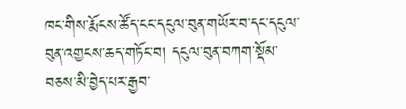ཁང་གིས་རྨོངས་ཚོད་ངང་དངུལ་བུན་གཡོར་བ་དང་དངུལ་བུན་འགྱངས་ཆད་གཏོང་བ། དངུལ་བུན་བཀག་སྡོམ་བཅས་མི་བྱེད་པར་རྒྱབ་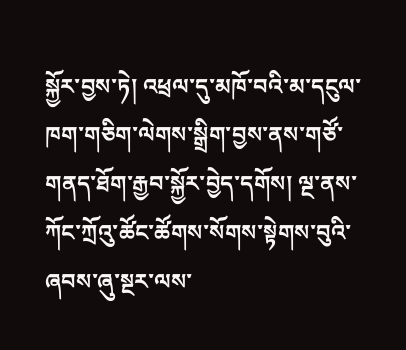སྐྱོར་བྱས་ཏེ། འཕྲལ་དུ་མཁོ་བའི་མ་དངུལ་ཁག་གཅིག་ལེགས་སྒྲིག་བྱས་ནས་གཙོ་གནད་ཐོག་རྒྱབ་སྐྱོར་བྱེད་དགོས། ལྔ་ནས་ཀོང་ཀྲོའུ་ཚོང་ཚོགས་སོགས་སྟེགས་བུའི་ཞབས་ཞུ་སྔར་ལས་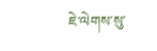ཇེ་ལེགས་སུ་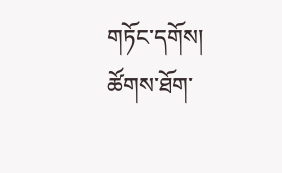གཏོང་དགོས།
ཚོགས་ཐོག་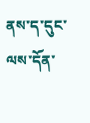ནས་ད་དུང་ལས་དོན་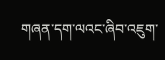གཞན་དག་ལའང་ཞིབ་འཇུག་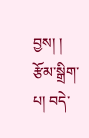བྱས། །
རྩོམ་སྒྲིག་པ། བདེ་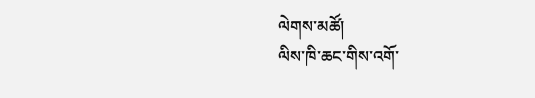ལེགས་མཚོ།
ལིས་ཁི་ཆང་གིས་འགོ་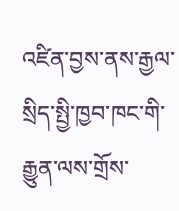འཛིན་བྱས་ནས་རྒྱལ་སྲིད་སྤྱི་ཁྱབ་ཁང་གི་རྒྱུན་ལས་གྲོས་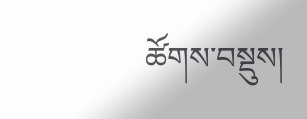ཚོགས་བསྡུས།